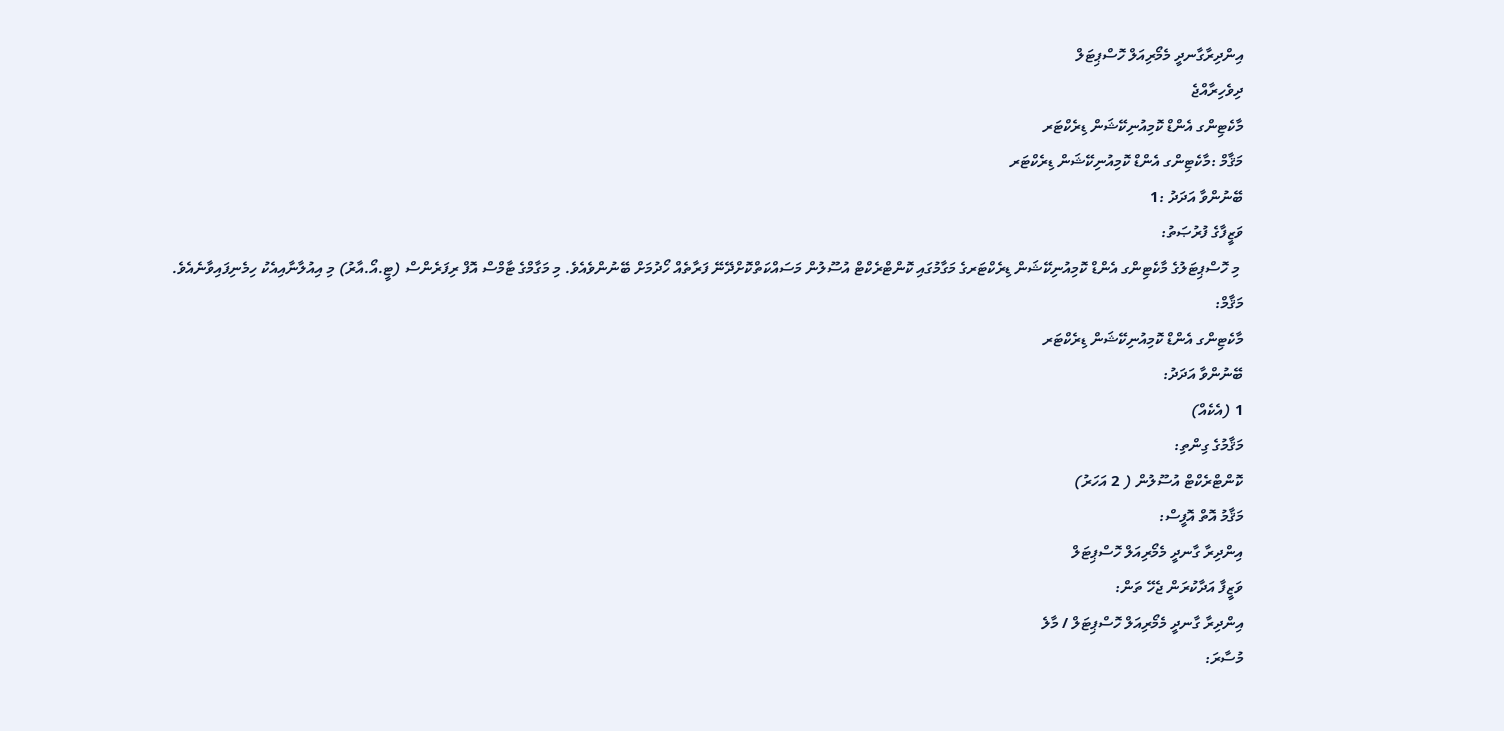އިންދިރާގާނދީ މެމޯރިއަލް ހޮސްޕިޓަލް
ދިވެހިރާއްޖެ
މާކެޓިންގ އެންޑް ކޮމިއުނިކޭޝަން ޑިރެކްޓަރ
މަޤާމް :މާކެޓިންގ އެންޑް ކޮމިއުނިކޭޝަން ޑިރެކްޓަރ
ބޭނުންވާ އަދަދު :1
ވަޒީފާގެ ފުރުޞަތު:
 މި ހޮސްޕިޓަލުގެ މާކެޓިންގ އެންޑް ކޮމިއުނިކޭޝަން ޑިރެކްޓަރގެ މަގާމުގައި ކޮންޓްރެކްޓް އުސޫލުން މަސައްކަތްކޮށްދޭނޭ ފަރާތެއް ހޯދުމަށް ބޭނުންވެއެވެ. މި މަގާމްގެ ޓާމްސް އޮފް ރިފަރެންސް (ޓީ.އޯ.އާރު) މި އިއުލާނާއިއެކު ހިމެނިފައިވާނެއެވެ.
މަޤާމް:
މާކެޓިންގ އެންޑް ކޮމިއުނިކޭޝަން ޑިރެކްޓަރ
ބޭނުންވާ އަދަދު:
1 (އެކެއް)
މަޤާމުގެ ގިންތި:
ކޮންޓްރެކްޓް އުސޫލުން ( 2 އަހަރު)
މަޤާމު އޮތް އޮފީސް:
އިންދިރާ ގާނދީ މެމޯރިއަލް ހޮސްޕިޓަލް
ވަޒީފާ އަދާކުރަން ޖެހޭ ތަން:
އިންދިރާ ގާނދީ މެމޯރިއަލް ހޮސްޕިޓަލް / މާލެ
މުސާރަ: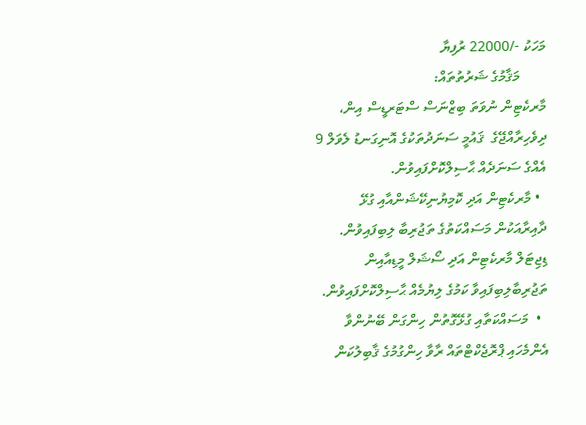މަހަކު -/22000 ރުފިޔާ
       މަޤާމުގެ ޝަރުތުތައް:
މާރކެޓިން ނުވަތަ ބިޒްނަސް ސްޓަރޑީސް އިން، ދިވެހިރާއްޖޭގެ  ޤައުމީ ސަނަދުތަކުގެ އޮނިގަނޑު ލެވަލް 9 އެއްގެ ސަނަދެއް ޙާސިލްކޮށްފައިވުން.
  • މާރކެޓިން އަދި ކޮމިޔުނިކޭޝަންއާއި ގުޅޭ ދާއިރާއަކުން މަސައްކަތުގެ ތަޖުރިބާ ލިބިފައިވުން. ޑިޖިޓަލް މާރކެޓިން އަދި ސޯޝަލް މީޑިއާއިން ތަޖުރިބާލިބިފައިވާ ކަމުގެ ލިޔުމެއް ޙާސިލްކޮށްފައިވުން.
  •  މަސައްކަތާއި ގުޅޭގޮތުން ހިންގަން ބޭނުންވާ އެންމެހައި ޕްރޮޖެކްޓްތައް ރާވާ ހިންގުމުގެ ޤާބިލުކަން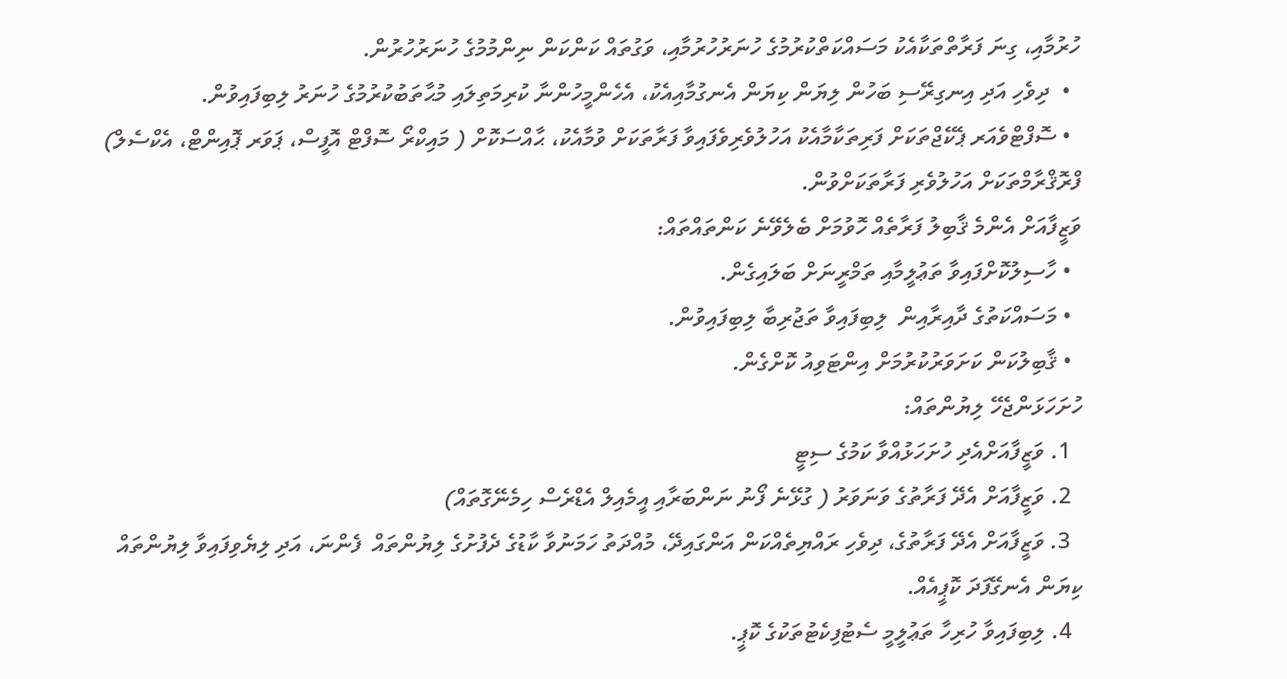ހުރުމާއި، ގިނަ ފަރާތްތަކާއެކު މަސައްކަތްކުރުމުގެ ހުނަރުހުރުމާއި، ވަގުތައް ކަންކަން ނިންމުމުގެ ހުނަރުހުރުން.
  •  ދިވެހި އަދި އިނގިރޭސި ބަހުން ލިޔަން ކިޔަން އެނގުމާއިއެކު، އެހެންމީހުންނާ ކުރިމަތިލައި މުޙާތަބުކުރުމުގެ ހުނަރު ލިބިފައިވުން.
  • ސޮފްޓްވެއަރ ޕެކޭޖްތަކަށް ފަރިތަކާމާއެކު އަހުލުވެރިވެފައިވާ ފަރާތަކަށް ވުމާއެކު، ޙާއްސަކޮށް ( މައިކްރޯ ސޮފްޓް އޮފީސް، ޕަވަރ ޕޮއިންޓް، އެކްސެލް) ފްރޮޤްރާމްތަކަށް އަހުލުވެރި ފަރާތަކަށްވުން.
ވަޒީފާއަށް އެންމެ ޤާބިލު ފަރާތެއް ހޮވުމަށް ބެލެވޭނެ ކަންތައްތައް:
  • ހާސިލުކޮށްފައިވާ ތަޢުލީމާއި ތަމްރީނަށް ބަލައިގެން.
  • މަސައްކަތުގެ ދާއިރާއިން  ލިބިފައިވާ ތަޖުރިބާ ލިބިފައިވުން.
  • ޤާބިލުކަން ކަށަވަރުކުރުމަށް އިންޓަވިއު ކޮށްގެން.
ހުށަހަޅަންޖެހޭ ލިޔުންތައް:
  1. ވަޒީފާއަށްއެދި ހުށަހަޅުއްވާ ކަމުގެ ސިޓީ
  2. ވަޒީފާއަށް އެދޭ ފަރާތުގެ ވަނަވަރު ( ގުޅޭނެ ފޯނު ނަންބަރާއި އީމެއިލް އެޑްރެސް ހިމެނޭގޮތައް)
  3. ވަޒީފާއަށް އެދޭ ފަރާތުގެ، ދިވެހި ރައްޔިތެއްކަން އަންގައިދޭ، މުއްދަތު ހަމަނުވާ ކާޑުގެ ދެފުށުގެ ލިޔުންތައް  ފެންނަ، އަދި ލިޔެވިފައިވާ ލިޔުންތައް ކިޔަން އެނގޭފަދަ ކޮޕީއެއް.
  4. ލިބިފައިވާ ހުރިހާ ތަޢުލީމީ ސެޓުފިކެޓުތަކުގެ ކޮޕީ.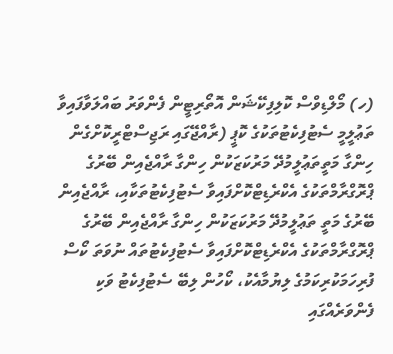(ހ) މޯލްޑިވްސް ކޮލިފިކޭޝަން އޮތޯރިޓީން ފެންވަރު ބައްލަވާފައިވާ ތަޢުލީމީ ސެޓުފިކެޓުތަކުގެ ކޮޕީ (ރާއްޖޭގައި ރަޖިސްޓްރީކޮށްގެން ހިންގާ މަތީތަޢުލީމުދޭ މަރުކަޒަކުން ހިންގާ ރާއްޖެއިން ބޭރުގެ ޕްރޮގްރާމްތަކުގެ އެކްރެޑިޓްކޮށްފައިވާ ސެޓުފިކެޓުތަކާއި، ރާއްޖެއިން ބޭރުގެ މަތީ ތަޢުލީމުދޭ މަރުކަޒަކުން ހިންގާ ރާއްޖެއިން ބޭރުގެ ޕްރޮގްރާމްތަކުގެ އެކްރެޑިޓްކޮށްފައިވާ ސެޓުފިކެޓުތައް ނުވަތަ ކޯސް ފުރިހަމަކުރިކަމުގެ ލިޔުމާއެކު، ކޯހުން ލިބޭ ސެޓުފިކެޓު ވަކި ފެންވަރެއްގައި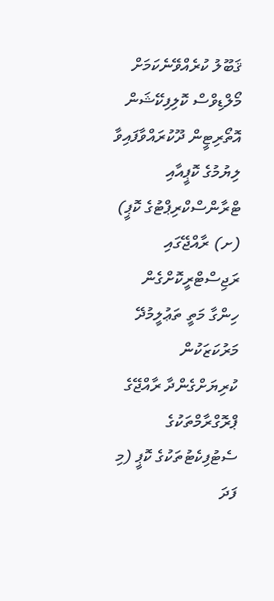ޤަބޫލު ކުރެއްވޭނެކަމަށް މޯލްޑިވްސް ކޮލިފިކޭޝަން އޮތޯރިޓީން ދޫކުރައްވާފައިވާ ލިޔުމުގެ ކޮޕީއާއި ޓްރާންސްކްރިޕްޓުގެ ކޮޕީ)
(ށ) ރާއްޖޭގައި ރަޖިސްޓްރީކޮށްގެން ހިންގާ މަތީ ތަޢުލީމުދޭ މަރުކަޒަކުން ކުރިޔަށްގެންދާ ރާއްޖޭގެ ޕްރޮގްރާމްތަކުގެ ސެޓުފިކެޓުތަކުގެ ކޮޕީ (މި ފަދަ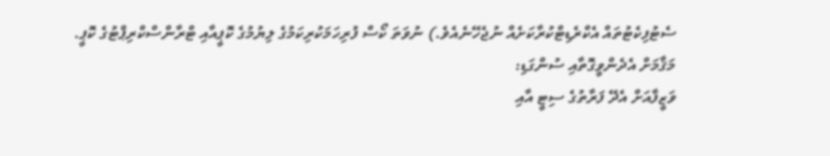ސެޓުފިކެޓުތައް އެކްރެޑިޓްކުރާކަށެއް ނުޖެހޭނެއެވެ.) ނުވަތަ ކޯސް ފުރިހަމަކުރިކަމުގެ ލިޔުމުގެ ކޮޕީއާއި ޓްރާންސްކްރިޕްޓުގެ ކޮޕީ.
މަޤާމަށް އެދެންވީގޮތާއި ސުންގަޑި:
ވަޒީފާއަށް އެދޭ ފަރާތުގެ ސިޓީ އާއި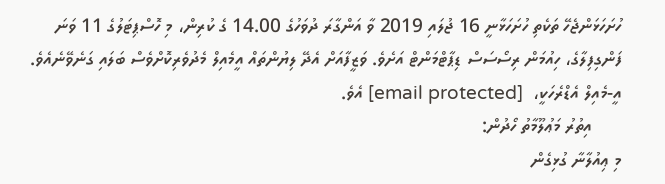ހުށަހަޅަންޖެހޭ ތަކެތި ހުށަހަޅާނީ 16 ޖުލައި 2019 ވާ އަންގާރަ ދުވަހުގެ 14.00 ގެ ކުރިން، މި ހޮސްޕިޓަލުގެ 11 ވަނަ ފަންގިފިލާގެ، ހިއުމަން ރިސޯސަސް ޑިޕާޓްމަންޓް އަށެވެ. ވަޒީފާއަށް އެދޭ ލިޔުންތައް އީމެއިލް މެދުވެރިކޮށްވެސް ބަލައި ގަނެވޭނެއެވެ. އީ-މެއިލް އެޑްރެހަކީ،  [email protected] އެވެ.
      އިތުރު މަޢުލޫމާތު ހޯދުން:
މި ޢިއުލާނާ ގުޅިގެން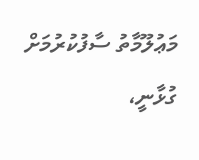މަޢުލޫމާތު ސާފުކުރުމަށް ގުޅާނީ،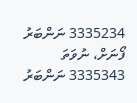3335234 ނަންބަރު ފޯނަށް، ނުވަތަ 3335343 ނަންބަރު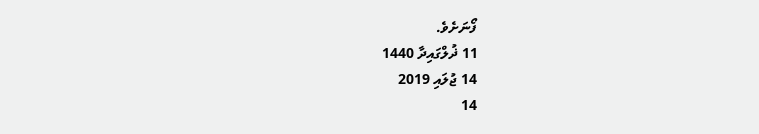ފޯނަށެވެ.
11 ޛުލްގައިދާ 1440
14 ޖުލައި 2019
14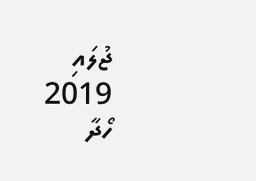ޖުލައި 2019
ހޯދާ